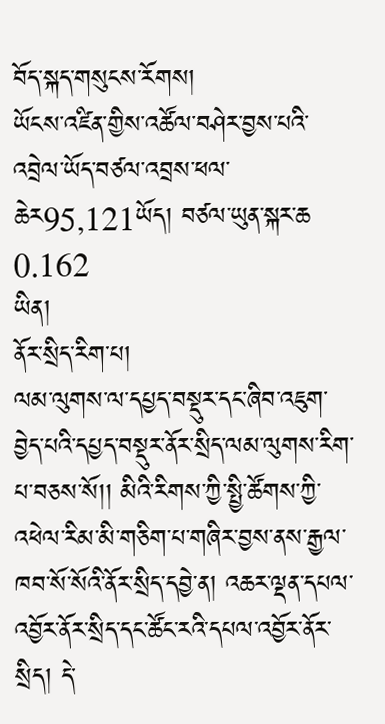བོད་སྐད་གསུངས་རོགས།
ཡོངས་འཛིན་གྱིས་འཚོལ་བཤེར་བྱས་པའི་འབྲེལ་ཡོད་བཙལ་འབྲས་ཕལ་ཆེར95,121ཡོད། བཙལ་ཡུན་སྐར་ཆ 0.162
ཡིན།
ནོར་སྲིད་རིག་པ།
ལམ་ལུགས་ལ་དཔྱད་བསྡུར་དང་ཞིབ་འཇུག་བྱེད་པའི་དཔྱད་བསྡུར་ནོར་སྲིད་ལམ་ལུགས་རིག་པ་བཅས་སོ།། མིའི་རིགས་ཀྱི་སྤྱི་ཚོགས་ཀྱི་འཕེལ་རིམ་མི་གཅིག་པ་གཞིར་བྱས་ནས་རྒྱལ་ཁབ་སོ་སོའི་ནོར་སྲིད་དབྱེ་ན། འཆར་ལྡན་དཔལ་འབྱོར་ནོར་སྲིད་དང་ཚོང་རའི་དཔལ་འབྱོར་ནོར་སྲིད། དེ་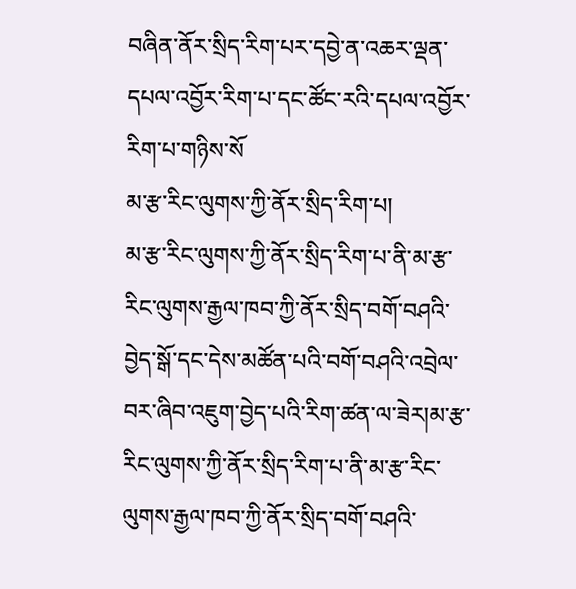བཞིན་ནོར་སྲིད་རིག་པར་དབྱེ་ན་འཆར་ལྡན་དཔལ་འབྱོར་རིག་པ་དང་ཚོང་རའི་དཔལ་འབྱོར་རིག་པ་གཉིས་སོ
མ་རྩ་རིང་ལུགས་ཀྱི་ནོར་སྲིད་རིག་པ།
མ་རྩ་རིང་ལུགས་ཀྱི་ནོར་སྲིད་རིག་པ་ནི་མ་རྩ་རིང་ལུགས་རྒྱལ་ཁབ་ཀྱི་ནོར་སྲིད་བགོ་བཤའི་བྱེད་སྒོ་དང་དེས་མཚོན་པའི་བགོ་བཤའི་འབྲེལ་བར་ཞིབ་འཇུག་བྱེད་པའི་རིག་ཚན་ལ་ཟེར།མ་རྩ་རིང་ལུགས་ཀྱི་ནོར་སྲིད་རིག་པ་ནི་མ་རྩ་རིང་ལུགས་རྒྱལ་ཁབ་ཀྱི་ནོར་སྲིད་བགོ་བཤའི་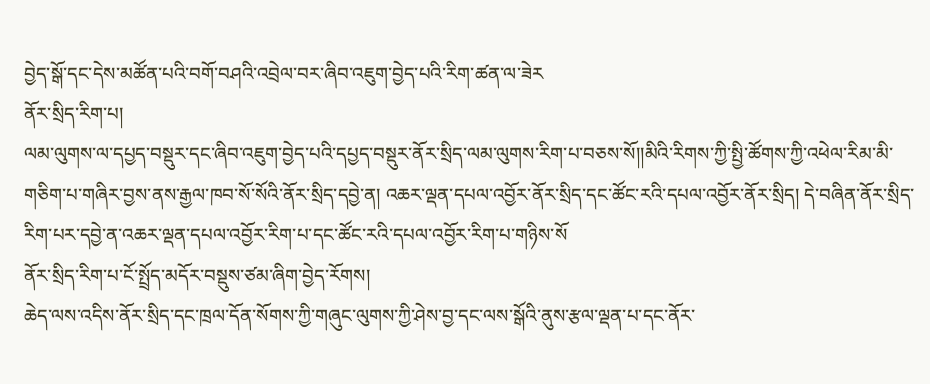བྱེད་སྒོ་དང་དེས་མཚོན་པའི་བགོ་བཤའི་འབྲེལ་བར་ཞིབ་འཇུག་བྱེད་པའི་རིག་ཚན་ལ་ཟེར
ནོར་སྲིད་རིག་པ།
ལམ་ལུགས་ལ་དཔྱད་བསྡུར་དང་ཞིབ་འཇུག་བྱེད་པའི་དཔྱད་བསྡུར་ནོར་སྲིད་ལམ་ལུགས་རིག་པ་བཅས་སོ།།མིའི་རིགས་ཀྱི་སྤྱི་ཚོགས་ཀྱི་འཕེལ་རིམ་མི་གཅིག་པ་གཞིར་བྱས་ནས་རྒྱལ་ཁབ་སོ་སོའི་ནོར་སྲིད་དབྱེ་ན། འཆར་ལྡན་དཔལ་འབྱོར་ནོར་སྲིད་དང་ཚོང་རའི་དཔལ་འབྱོར་ནོར་སྲིད། དེ་བཞིན་ནོར་སྲིད་རིག་པར་དབྱེ་ན་འཆར་ལྡན་དཔལ་འབྱོར་རིག་པ་དང་ཚོང་རའི་དཔལ་འབྱོར་རིག་པ་གཉིས་སོ
ནོར་སྲིད་རིག་པ་ངོ་སྤྲོད་མདོར་བསྡུས་ཙམ་ཞིག་བྱེད་རོགས།
ཆེད་ལས་འདིས་ནོར་སྲིད་དང་ཁྲལ་དོན་སོགས་ཀྱི་གཞུང་ལུགས་ཀྱི་ཤེས་བྱ་དང་ལས་སྒོའི་ནུས་རྩལ་ལྡན་པ་དང་ནོར་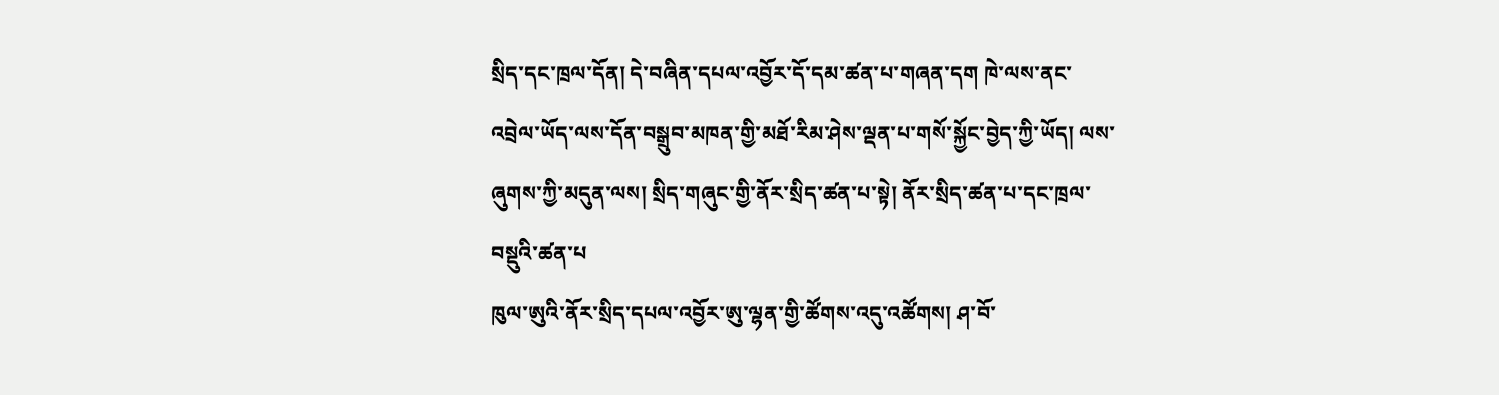སྲིད་དང་ཁྲལ་དོན། དེ་བཞིན་དཔལ་འབྱོར་དོ་དམ་ཚན་པ་གཞན་དག ཁེ་ལས་ནང་འབྲེལ་ཡོད་ལས་དོན་བསྒྲུབ་མཁན་གྱི་མཐོ་རིམ་ཤེས་ལྡན་པ་གསོ་སྐྱོང་བྱེད་ཀྱི་ཡོད། ལས་ཞུགས་ཀྱི་མདུན་ལས། སྲིད་གཞུང་གྱི་ནོར་སྲིད་ཚན་པ་སྟེ། ནོར་སྲིད་ཚན་པ་དང་ཁྲལ་བསྡུའི་ཚན་པ
ཁུལ་ཨུའི་ནོར་སྲིད་དཔལ་འབྱོར་ཨུ་ལྷན་གྱི་ཚོགས་འདུ་འཚོགས། ཤ་བོ་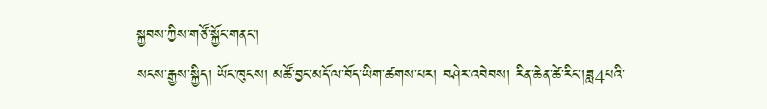སྐྱབས་ཀྱིས་གཙོ་སྐྱོང་གནང་།
སངས་རྒྱས་སྐྱིད། ཡོང་ཁུངས། མཚོ་བྱང་མདོ་ལ་བོད་ཡིག་ཚགས་པར། བཤེར་འབེབས། རིན་ཆེན་ཚེ་རིང་།ཟླ4པའི་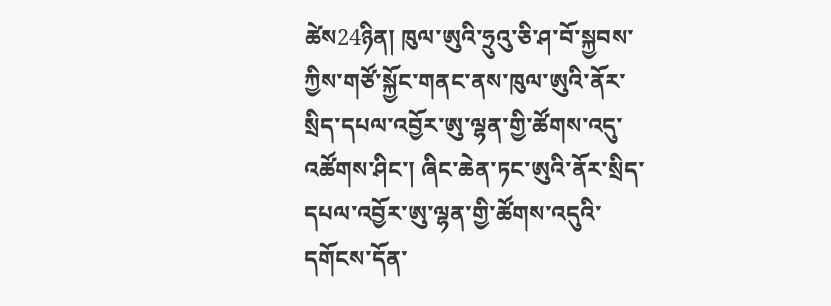ཚེས24ཉིན། ཁུལ་ཨུའི་ཧྲུའུ་ཅི་ཤ་བོ་སྐྱབས་ཀྱིས་གཙོ་སྐྱོང་གནང་ནས་ཁུལ་ཨུའི་ནོར་སྲིད་དཔལ་འབྱོར་ཨུ་ལྷན་གྱི་ཚོགས་འདུ་འཚོགས་ཤིང་། ཞིང་ཆེན་ཏང་ཨུའི་ནོར་སྲིད་དཔལ་འབྱོར་ཨུ་ལྷན་གྱི་ཚོགས་འདུའི་དགོངས་དོན་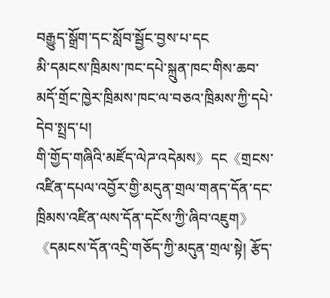བརྒྱུད་སྒྲོག་དང་སློབ་སྦྱོང་བྱས་པ་དང
མི་དམངས་ཁྲིམས་ཁང་དཔེ་སྐྲུན་ཁང་གིས་ཆབ་མདོ་གྲོང་ཁྱེར་ཁྲིམས་ཁང་ལ་བཅའ་ཁྲིམས་ཀྱི་དཔེ་དེབ་སྤྲད་པ།
གི་གྱོད་གཞིའི་མཛོད་ལེཌ་འདེམས》དང《གྲངས་འཛིན་དཔལ་འབྱོར་གྱི་མདུན་གྲལ་གནད་དོན་དང་ཁྲིམས་འཛིན་ལས་དོན་དངོས་ཀྱི་ཞིབ་འཇུག》《དམངས་དོན་འདྲི་གཅོད་ཀྱི་མདུན་གྲལ་སྟེ། རྩོད་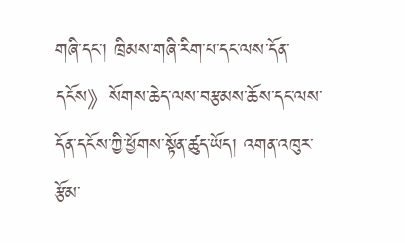གཞི་དང་། ཁྲིམས་གཞི་རིག་པ་དང་ལས་དོན་དངོས》སོགས་ཆེད་ལས་བརྩམས་ཆོས་དང་ལས་དོན་དངོས་ཀྱི་ཕྱོགས་སྟོན་ཚུད་ཡོད། འགན་འཁུར་རྩོམ་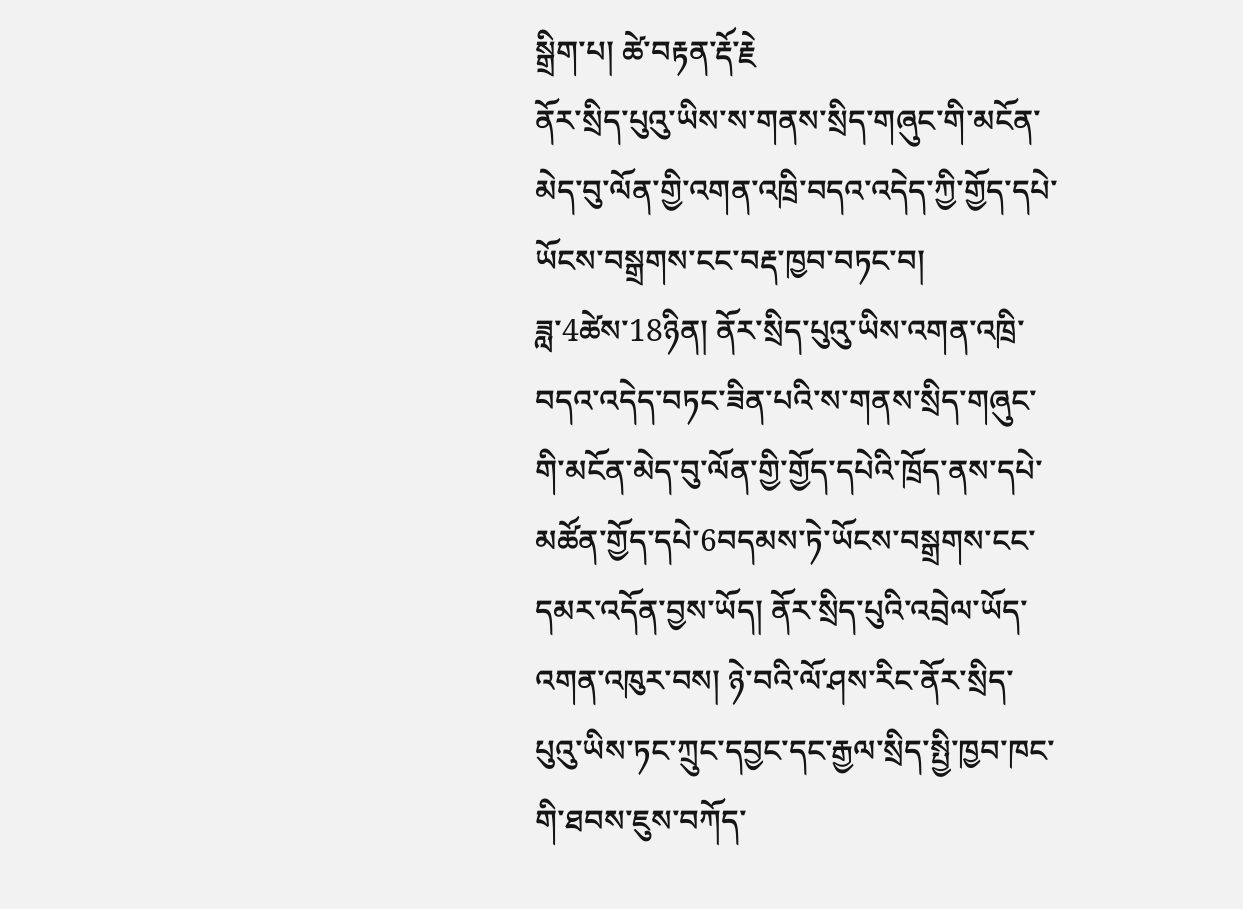སྒྲིག་པ། ཚེ་བརྟན་རྡོ་རྗེ
ནོར་སྲིད་པུའུ་ཡིས་ས་གནས་སྲིད་གཞུང་གི་མངོན་མེད་བུ་ལོན་གྱི་འགན་འཁྲི་བདའ་འདེད་ཀྱི་གྱོད་དཔེ་ཡོངས་བསྒྲགས་ངང་བརྡ་ཁྱབ་བཏང་བ།
ཟླ་4ཚེས་18ཉིན། ནོར་སྲིད་པུའུ་ཡིས་འགན་འཁྲི་བདའ་འདེད་བཏང་ཟིན་པའི་ས་གནས་སྲིད་གཞུང་གི་མངོན་མེད་བུ་ལོན་གྱི་གྱོད་དཔེའི་ཁྲོད་ནས་དཔེ་མཚོན་གྱོད་དཔེ་6བདམས་ཏེ་ཡོངས་བསྒྲགས་ངང་དམར་འདོན་བྱས་ཡོད། ནོར་སྲིད་པུའི་འབྲེལ་ཡོད་འགན་འཁུར་བས། ཉེ་བའི་ལོ་ཤས་རིང་ནོར་སྲིད་པུའུ་ཡིས་ཏང་ཀྲུང་དབྱང་དང་རྒྱལ་སྲིད་སྤྱི་ཁྱབ་ཁང་གི་ཐབས་ཇུས་བཀོད་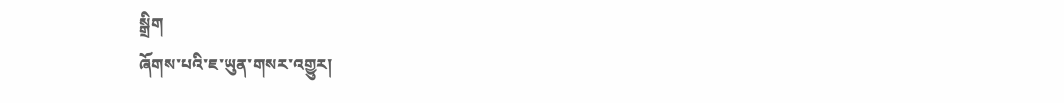སྒྲིག
ཞོགས་པའི་ཇ་ཡུན་གསར་འགྱུར།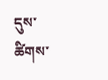དུས་ཚིགས་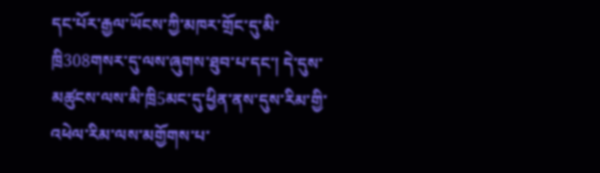དང་པོར་རྒྱལ་ཡོངས་ཀྱི་མཁར་གྲོང་དུ་མི་ཁྲི308གསར་དུ་ལས་ཞུགས་ཐུབ་པ་དང་། དེ་དུས་མཚུངས་ལས་མི་ཁྲི5མང་དུ་ཕྱིན་ནས་དུས་རིམ་གྱི་འཕེལ་རིམ་ལས་མགྱོགས་པ་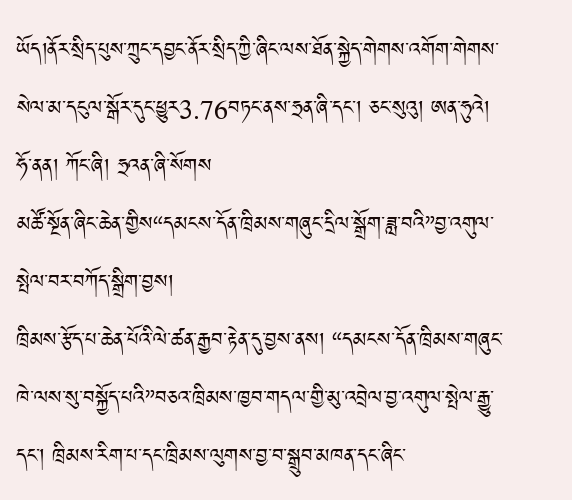ཡོད།ནོར་སྲིད་པུས་ཀྲུང་དབྱང་ནོར་སྲིད་ཀྱི་ཞིང་ལས་ཐོན་སྐྱེད་གེགས་འགོག་གེགས་སེལ་མ་དངུལ་སྒོར་དུང་ཕྱུར3.76བཏང་ནས་ཧྲན་ཞི་དང་། ཅང་སུའུ། ཨན་ཧུའེ། ཧོ་ནན། ཀོང་ཞི། ཧྲའན་ཞི་སོགས
མཚོ་སྔོན་ཞིང་ཆེན་གྱིས“དམངས་དོན་ཁྲིམས་གཞུང་དྲིལ་སྒྲོག་ཟླ་བའི”བྱ་འགུལ་སྤེལ་བར་བཀོད་སྒྲིག་བྱས།
ཁྲིམས་རྩོད་པ་ཆེན་པོའི་ལེ་ཚན་རྒྱབ་རྟེན་དུ་བྱས་ནས། “དམངས་དོན་ཁྲིམས་གཞུང་ཁེ་ལས་སུ་བསྐྱོད་པའི”བཅའ་ཁྲིམས་ཁྱབ་གདལ་གྱི་མུ་འབྲེལ་བྱ་འགུལ་སྤེལ་རྒྱུ་དང་། ཁྲིམས་རིག་པ་དང་ཁྲིམས་ལུགས་བྱ་བ་སྒྲུབ་མཁན་དང་ཞིང་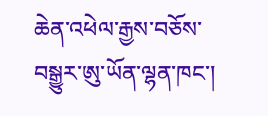ཆེན་འཕེལ་རྒྱས་བཅོས་བསྒྱུར་ཨུ་ཡོན་ལྷན་ཁང་།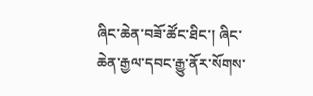ཞིང་ཆེན་བཟོ་ཚོང་ཐིང་། ཞིང་ཆེན་རྒྱལ་དབང་རྒྱུ་ནོར་སོགས་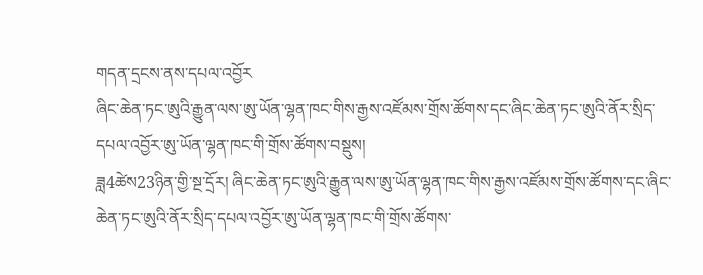གདན་དྲངས་ནས་དཔལ་འབྱོར
ཞིང་ཆེན་ཏང་ཨུའི་རྒྱུན་ལས་ཨུ་ཡོན་ལྷན་ཁང་གིས་རྒྱས་འཛོམས་གྲོས་ཚོགས་དང་ཞིང་ཆེན་ཏང་ཨུའི་ནོར་སྲིད་དཔལ་འབྱོར་ཨུ་ཡོན་ལྷན་ཁང་གི་གྲོས་ཚོགས་བསྡུས།
ཟླ4ཚེས23ཉིན་གྱི་སྔ་དྲོར། ཞིང་ཆེན་ཏང་ཨུའི་རྒྱུན་ལས་ཨུ་ཡོན་ལྷན་ཁང་གིས་རྒྱས་འཛོམས་གྲོས་ཚོགས་དང་ཞིང་ཆེན་ཏང་ཨུའི་ནོར་སྲིད་དཔལ་འབྱོར་ཨུ་ཡོན་ལྷན་ཁང་གི་གྲོས་ཚོགས་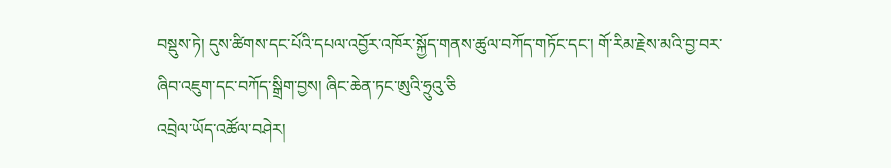བསྡུས་ཏེ། དུས་ཚིགས་དང་པོའི་དཔལ་འབྱོར་འཁོར་སྐྱོད་གནས་ཚུལ་བཀོད་གཏོང་དང་། གོ་རིམ་རྗེས་མའི་བྱ་བར་ཞིབ་འཇུག་དང་བཀོད་སྒྲིག་བྱས། ཞིང་ཆེན་ཏང་ཨུའི་ཧྲུའུ་ཅི
འབྲེལ་ཡོད་འཚོལ་བཤེར།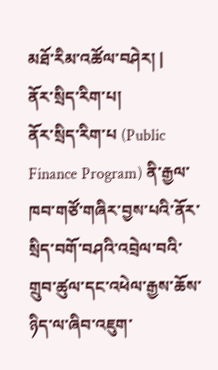མཐོ་རིམ་འཚོལ་བཤེར། |
ནོར་སྲིད་རིག་པ།
ནོར་སྲིད་རིག་པ (Public Finance Program) ནི་རྒྱལ་ཁབ་གཙོ་གཞིར་བྱས་པའི་ནོར་སྲིད་བགོ་བཤའི་འབྲེལ་བའི་གྲུབ་ཚུལ་དང་འཕེལ་རྒྱས་ཆོས་ཉིད་ལ་ཞིབ་འཇུག་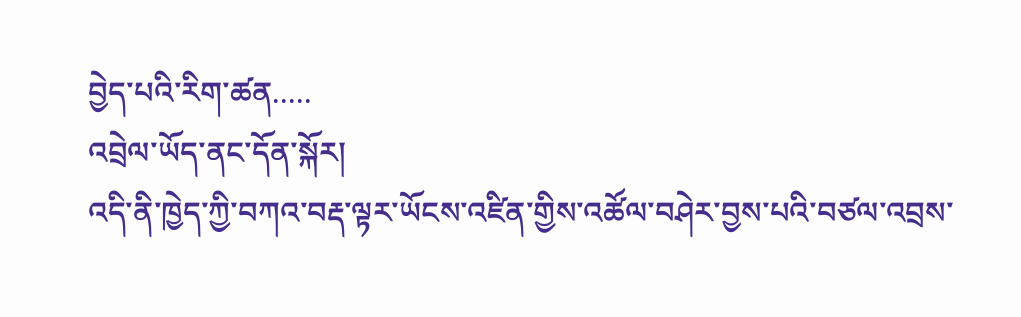བྱེད་པའི་རིག་ཚན.....
འབྲེལ་ཡོད་ནང་དོན་སྐོར།
འདི་ནི་ཁྱེད་ཀྱི་བཀའ་བརྡ་ལྟར་ཡོངས་འཛིན་གྱིས་འཚོལ་བཤེར་བྱས་པའི་བཙལ་འབྲས་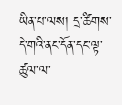ཡིན་པ་ལས། དྲ་ཚིགས་དེ་གའི་ནང་དོན་དང་ལྟ་ཚུལ་ལ་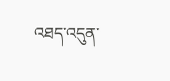འཐད་འདུན་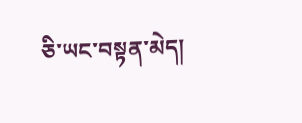ཅི་ཡང་བསྟན་མེད།